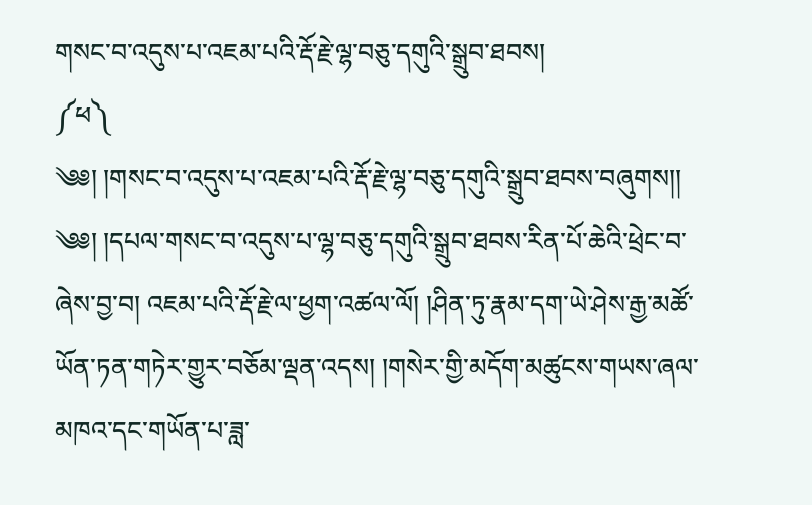གསང་བ་འདུས་པ་འཇམ་པའི་རྡོ་རྗེ་ལྷ་བཅུ་དགུའི་སྒྲུབ་ཐབས།
༼ཕ༽
༄༅། །གསང་བ་འདུས་པ་འཇམ་པའི་རྡོ་རྗེ་ལྷ་བཅུ་དགུའི་སྒྲུབ་ཐབས་བཞུགས།།
༄༅། །དཔལ་གསང་བ་འདུས་པ་ལྷ་བཅུ་དགུའི་སྒྲུབ་ཐབས་རིན་པོ་ཆེའི་ཕྲེང་བ་ཞེས་བྱ་བ། འཇམ་པའི་རྡོ་རྗེ་ལ་ཕྱག་འཚལ་ལོ། །ཤིན་ཏུ་རྣམ་དག་ཡེ་ཤེས་རྒྱ་མཚོ་ཡོན་ཏན་གཏེར་གྱུར་བཅོམ་ལྡན་འདས། །གསེར་གྱི་མདོག་མཚུངས་གཡས་ཞལ་མཁའ་དང་གཡོན་པ་ཟླ་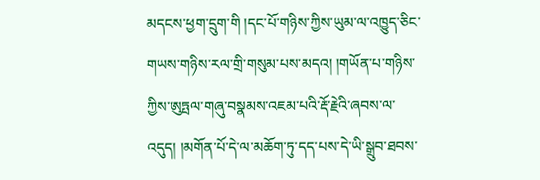མདངས་ཕྱག་དྲུག་གི །དང་པོ་གཉིས་ཀྱིས་ཡུམ་ལ་འཁྱུད་ཅིང་གཡས་གཉིས་རལ་གྲི་གསུམ་པས་མདའ། །གཡོན་པ་གཉིས་ཀྱིས་ཨུཏྤལ་གཞུ་བསྣམས་འཇམ་པའི་རྡོ་རྗེའི་ཞབས་ལ་འདུད། །མགོན་པོ་དེ་ལ་མཆོག་ཏུ་དད་པས་དེ་ཡི་སྒྲུབ་ཐབས་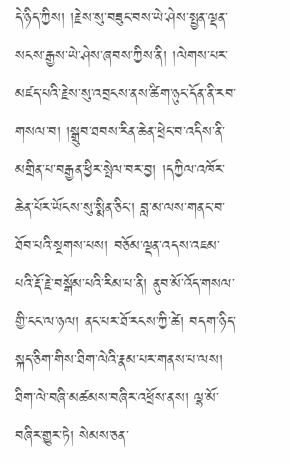དེ་ཉིད་ཀྱིས། །རྗེས་སུ་བཟུང་བས་ཡེ་ཤེས་སྤྱན་ལྡན་སངས་རྒྱས་ཡེ་ཤེས་ཞབས་ཀྱིས་ནི། །ལེགས་པར་མཛད་པའི་རྗེས་སུ་འབྲངས་ནས་ཚིག་ཉུང་དོན་ནི་རབ་གསལ་བ། །སྒྲུབ་ཐབས་རིན་ཆེན་ཕྲེང་བ་འདིས་ནི་མགྲིན་པ་བརྒྱན་ཕྱིར་སྤེལ་བར་བྱ། །དཀྱིལ་འཁོར་ཆེན་པོར་ཡོངས་སུ་སྨིན་ཅིང་། བླ་མ་ལས་གནང་བ་ཐོབ་པའི་སྔགས་པས། བཅོམ་ལྡན་འདས་འཇམ་པའི་རྡོ་རྗེ་བསྒོམ་པའི་རིམ་པ་ནི། ནུབ་མོ་འོད་གསལ་གྱི་ངང་ལ་ཉལ། ནང་པར་ཐོ་རངས་ཀྱི་ཚེ། བདག་ཉིད་སྐད་ཅིག་གིས་ཐིག་ལེའི་རྣམ་པར་གནས་པ་ལས། ཐིག་ལེ་བཞི་མཚམས་བཞིར་འཕྲོས་ནས། ལྷ་མོ་བཞིར་གྱུར་ཏེ། སེམས་ཅན་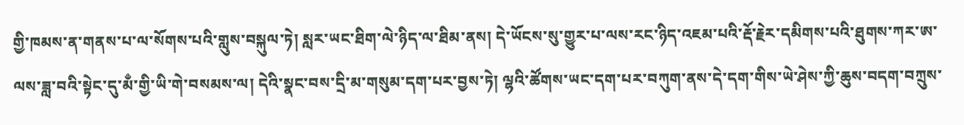གྱི་ཁམས་ན་གནས་པ་ལ་སོགས་པའི་གླུས་བསྐུལ་ཏེ། སླར་ཡང་ཐིག་ལེ་ཉིད་ལ་ཐིམ་ནས། དེ་ཡོངས་སུ་གྱུར་པ་ལས་རང་ཉིད་འཇམ་པའི་རྡོ་རྗེར་དམིགས་པའི་ཐུགས་ཀར་ཨ་ལས་ཟླ་བའི་སྟེང་དུ་མྃ་གྱི་ཡི་གེ་བསམས་ལ། དེའི་སྣང་བས་དྲི་མ་གསུམ་དག་པར་བྱས་ཏེ། ལྷའི་ཚོགས་ཡང་དག་པར་བཀུག་ནས་དེ་དག་གིས་ཡེ་ཤེས་ཀྱི་ཆུས་བདག་བཀྲུས་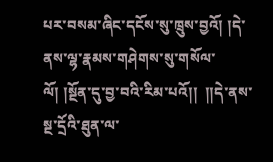པར་བསམ་ཞིང་དངོས་སུ་ཁྲུས་བྱའོ། །དེ་ནས་ལྷ་རྣམས་གཤེགས་སུ་གསོལ་ལོ། །སྔོན་དུ་བྱ་བའི་རིམ་པའོ།།  །།དེ་ནས་སྔ་དྲོའི་ཐུན་ལ་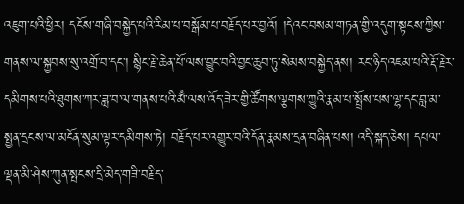འཇུག་པའི་ཕྱིར། དངོས་གཞི་བསྐྱེད་པའི་རིམ་པ་བསྒོམ་པ་བརྗོད་པར་བྱའོ། །དེའང་བསམ་གཏན་གྱི་འདུག་སྟངས་ཀྱིས་གནས་ལ་སྐྱབས་སུ་འགྲོ་བ་དང་། སྙིང་རྗེ་ཆེན་པོ་ལས་བྱུང་བའི་བྱང་ཆུབ་ཏུ་སེམས་བསྐྱེད་ནས། རང་ཉིད་འཇམ་པའི་རྡོ་རྗེར་དམིགས་པའི་ཐུགས་ཀར་ཟླ་བ་ལ་གནས་པའི་མྃ་ལས་འོད་ཟེར་གྱི་ཚོགས་ལྕགས་ཀྱུའི་རྣམ་པ་སྤྲོས་པས་ལྷ་དང་བླ་མ་སྤྱན་དྲངས་ལ་མངོན་སུམ་ལྟར་དམིགས་ཏེ། བརྗོད་པར་འགྱུར་བའི་དོན་རྣམས་དྲན་བཞིན་པས། འདི་སྐད་ཅེས། དཔལ་ལྡན་མི་ཤེས་ཀུན་སྤངས་དྲི་མེད་གཟི་བརྗིད་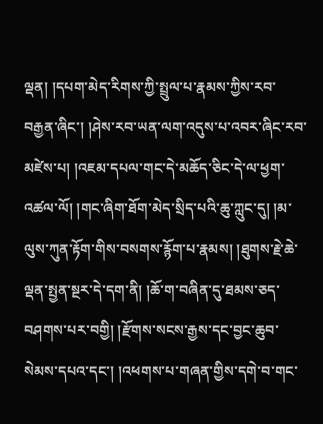ལྡན། །དཔག་མེད་རིགས་ཀྱི་སྤྲུལ་པ་རྣམས་ཀྱིས་རབ་བརྒྱན་ཞིང་། །ཤེས་རབ་ཡན་ལག་འདུས་པ་འབར་ཞིང་རབ་མཛེས་པ། །འཇམ་དཔལ་གང་དེ་མཆོད་ཅིང་དེ་ལ་ཕྱག་འཚལ་ལོ། །གང་ཞིག་ཐོག་མེད་སྲིད་པའི་ཆུ་ཀླུང་དུ། །མ་ལུས་ཀུན་རྟོག་གིས་བསགས་རྙོག་པ་རྣམས། །ཐུགས་རྗེ་ཆེ་ལྡན་སྤྱན་སྔར་དེ་དག་ནི། །ཆོ་ག་བཞིན་དུ་ཐམས་ཅད་བཤགས་པར་བགྱི། །རྫོགས་སངས་རྒྱས་དང་བྱང་ཆུབ་སེམས་དཔའ་དང་། །འཕགས་པ་གཞན་གྱིས་དགེ་བ་གང་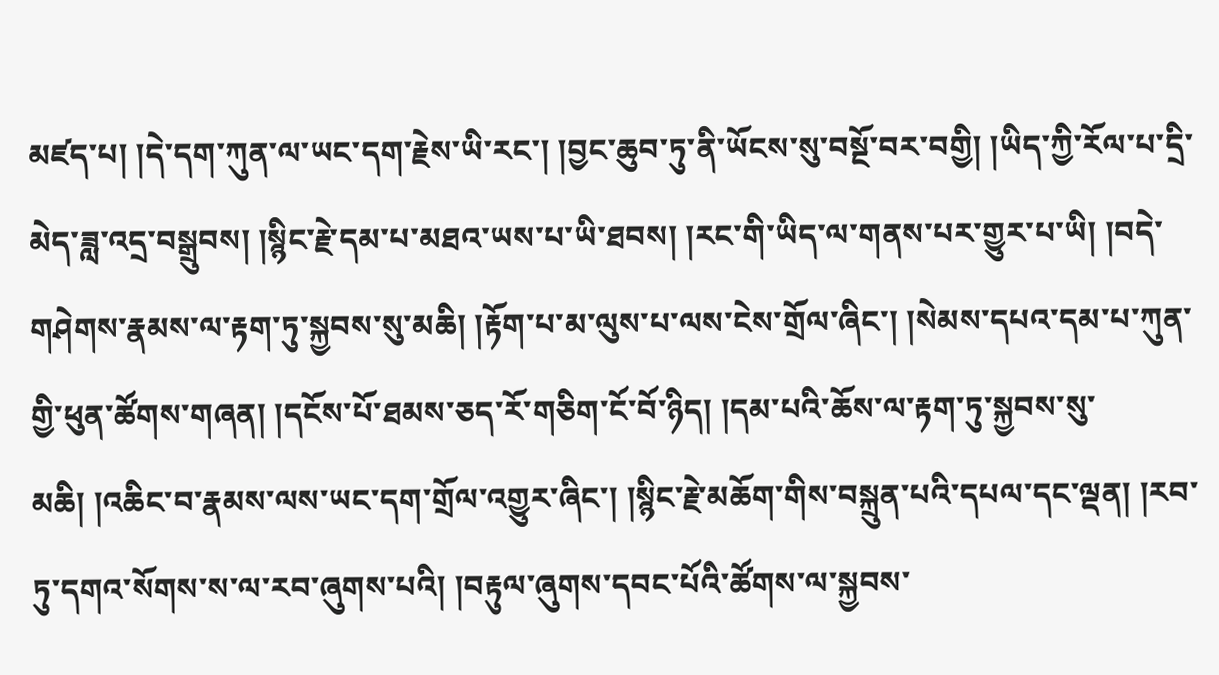མཛད་པ། །དེ་དག་ཀུན་ལ་ཡང་དག་རྗེས་ཡི་རང་། །བྱང་ཆུབ་ཏུ་ནི་ཡོངས་སུ་བསྔོ་བར་བགྱི། །ཡིད་ཀྱི་རོལ་པ་དྲི་མེད་ཟླ་འདྲ་བསྒྲུབས། །སྙིང་རྗེ་དམ་པ་མཐའ་ཡས་པ་ཡི་ཐབས། །རང་གི་ཡིད་ལ་གནས་པར་གྱུར་པ་ཡི། །བདེ་གཤེགས་རྣམས་ལ་རྟག་ཏུ་སྐྱབས་སུ་མཆི། །རྟོག་པ་མ་ལུས་པ་ལས་ངེས་གྲོལ་ཞིང་། །སེམས་དཔའ་དམ་པ་ཀུན་གྱི་ཕུན་ཚོགས་གཞན། །དངོས་པོ་ཐམས་ཅད་རོ་གཅིག་ངོ་བོ་ཉིད། །དམ་པའི་ཆོས་ལ་རྟག་ཏུ་སྐྱབས་སུ་མཆི། །འཆིང་བ་རྣམས་ལས་ཡང་དག་གྲོལ་འགྱུར་ཞིང་། །སྙིང་རྗེ་མཆོག་གིས་བསྐྲུན་པའི་དཔལ་དང་ལྡན། །རབ་ཏུ་དགའ་སོགས་ས་ལ་རབ་ཞུགས་པའི། །བརྟུལ་ཞུགས་དབང་པོའི་ཚོགས་ལ་སྐྱབས་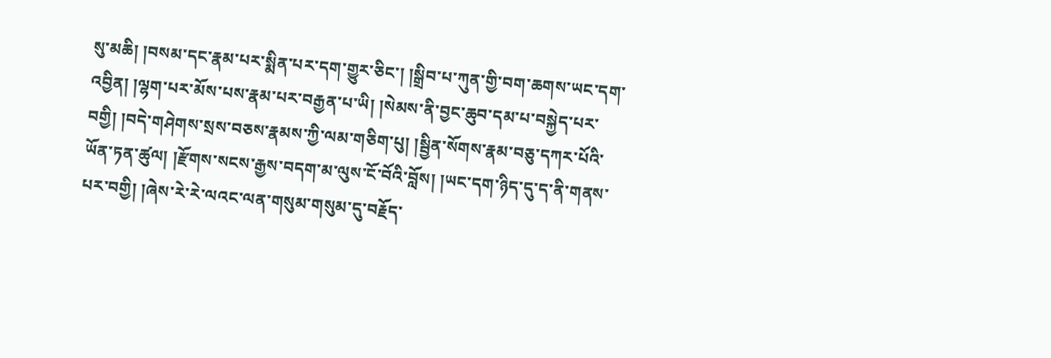སུ་མཆི། །བསམ་དང་རྣམ་པར་སྨིན་པར་དག་གྱུར་ཅིང་། །སྒྲིབ་པ་ཀུན་གྱི་བག་ཆགས་ཡང་དག་འབྱིན། །ལྷག་པར་མོས་པས་རྣམ་པར་བརྒྱན་པ་ཡི། །སེམས་ནི་བྱང་ཆུབ་དམ་པ་བསྐྱེད་པར་བགྱི། །བདེ་གཤེགས་སྲས་བཅས་རྣམས་ཀྱི་ལམ་གཅིག་པུ། །སྦྱིན་སོགས་རྣམ་བཅུ་དཀར་པོའི་ཡོན་ཏན་ཚུལ། །རྫོགས་སངས་རྒྱས་བདག་མ་ལུས་ངོ་བོའི་བློས། །ཡང་དག་ཉིད་དུ་ད་ནི་གནས་པར་བགྱི། །ཞེས་རེ་རེ་ལའང་ལན་གསུམ་གསུམ་དུ་བརྗོད་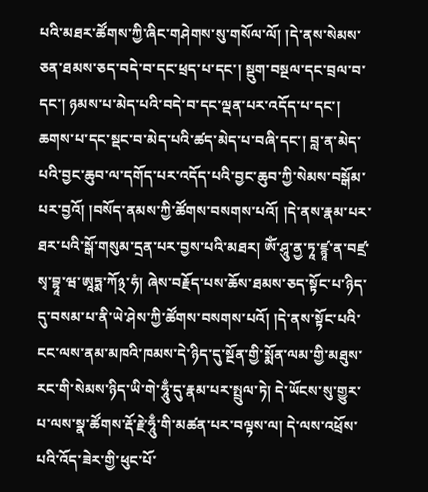པའི་མཐར་ཚོགས་ཀྱི་ཞིང་གཤེགས་སུ་གསོལ་ལོ། །དེ་ནས་སེམས་ཅན་ཐམས་ཅད་བདེ་བ་དང་ཕྲད་པ་དང་། སྡུག་བསྔལ་དང་བྲལ་བ་དང་། ཉམས་པ་མེད་པའི་བདེ་བ་དང་ལྡན་པར་འདོད་པ་དང་། ཆགས་པ་དང་སྡང་བ་མེད་པའི་ཚད་མེད་པ་བཞི་དང་། བླ་ན་མེད་པའི་བྱང་ཆུབ་ལ་དགོད་པར་འདོད་པའི་བྱང་ཆུབ་ཀྱི་སེམས་བསྒོམ་པར་བྱའོ། །བསོད་ནམས་ཀྱི་ཚོགས་བསགས་པའོ། །དེ་ནས་རྣམ་པར་ཐར་པའི་སྒོ་གསུམ་དྲན་པར་བྱས་པའི་མཐར། ཨོཾ་ཤཱུ་ནྱ་ཏཱ་ཛྙཱ་ན་བཛྲ་སྭ་བྷཱ་ཝ་ཨཱཏྨ་ཀོ྅་ཧཾ། ཞེས་བརྗོད་པས་ཆོས་ཐམས་ཅད་སྟོང་པ་ཉིད་དུ་བསམ་པ་ནི་ཡེ་ཤེས་ཀྱི་ཚོགས་བསགས་པའོ། །དེ་ནས་སྟོང་པའི་ངང་ལས་ནམ་མཁའི་ཁམས་དེ་ཉིད་དུ་སྔོན་གྱི་སྨོན་ལམ་གྱི་མཐུས་རང་གི་སེམས་ཉིད་ཡི་གེ་ཧཱུྃ་དུ་རྣམ་པར་སྤྲུལ་ཏེ། དེ་ཡོངས་སུ་གྱུར་པ་ལས་སྣ་ཚོགས་རྡོ་རྗེ་ཧཱུྃ་གི་མཚན་པར་བལྟས་ལ། དེ་ལས་འཕྲོས་པའི་འོད་ཟེར་གྱི་ཕུང་པོ་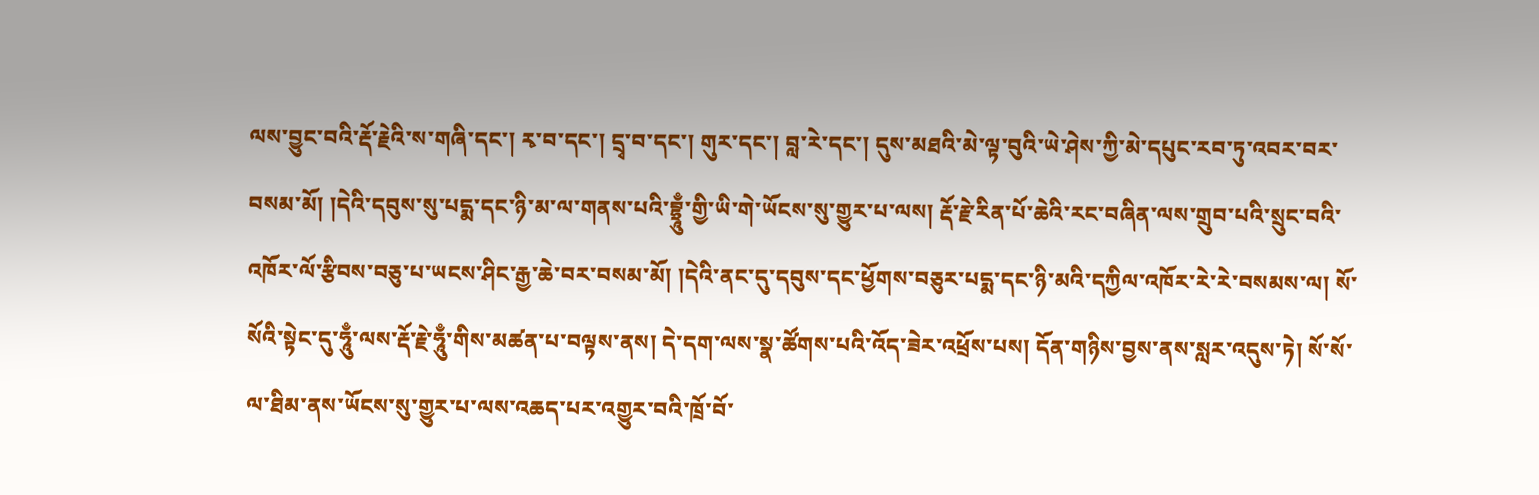ལས་བྱུང་བའི་རྡོ་རྗེའི་ས་གཞི་དང་། རྭ་བ་དང་། དྲྭ་བ་དང་། གུར་དང་། བླ་རེ་དང་། དུས་མཐའི་མེ་ལྟ་བུའི་ཡེ་ཤེས་ཀྱི་མེ་དཔུང་རབ་ཏུ་འབར་བར་བསམ་མོ། །དེའི་དབུས་སུ་པདྨ་དང་ཉི་མ་ལ་གནས་པའི་བྷྲཱུྃ་གྱི་ཡི་གེ་ཡོངས་སུ་གྱུར་པ་ལས། རྡོ་རྗེ་རིན་པོ་ཆེའི་རང་བཞིན་ལས་གྲུབ་པའི་སྲུང་བའི་འཁོར་ལོ་རྩིབས་བཅུ་པ་ཡངས་ཤིང་རྒྱ་ཆེ་བར་བསམ་མོ། །དེའི་ནང་དུ་དབུས་དང་ཕྱོགས་བཅུར་པདྨ་དང་ཉི་མའི་དཀྱིལ་འཁོར་རེ་རེ་བསམས་ལ། སོ་སོའི་སྟེང་དུ་ཧཱུྃ་ལས་རྡོ་རྗེ་ཧཱུྃ་གིས་མཚན་པ་བལྟས་ནས། དེ་དག་ལས་སྣ་ཚོགས་པའི་འོད་ཟེར་འཕྲོས་པས། དོན་གཉིས་བྱས་ནས་སླར་འདུས་ཏེ། སོ་སོ་ལ་ཐིམ་ནས་ཡོངས་སུ་གྱུར་པ་ལས་འཆད་པར་འགྱུར་བའི་ཁྲོ་བོ་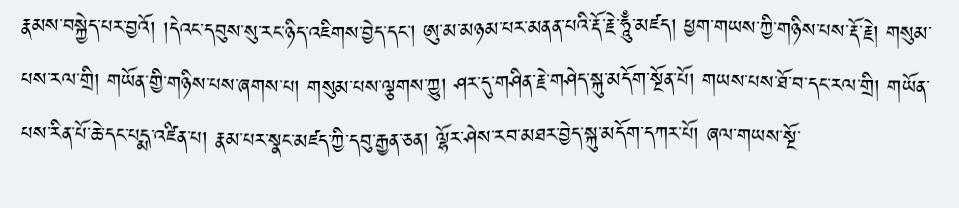རྣམས་བསྐྱེད་པར་བྱའོ། །དེའང་དབུས་སུ་རང་ཉིད་འཇིགས་བྱེད་དང་། ཨུ་མ་མཉམ་པར་མནན་པའི་རྡོ་རྗེ་ཧཱུྃ་མཛད། ཕྱག་གཡས་ཀྱི་གཉིས་པས་རྡོ་རྗེ། གསུམ་པས་རལ་གྲི། གཡོན་གྱི་གཉིས་པས་ཞགས་པ། གསུམ་པས་ལྕགས་ཀྱུ། ཤར་དུ་གཤིན་རྗེ་གཤེད་སྐུ་མདོག་སྔོན་པོ། གཡས་པས་ཐོ་བ་དང་རལ་གྲི། གཡོན་པས་རིན་པོ་ཆེ་དང་པདྨ་འཛིན་པ། རྣམ་པར་སྣང་མཛད་ཀྱི་དབུ་རྒྱན་ཅན། ལྷོར་ཤེས་རབ་མཐར་བྱེད་སྐུ་མདོག་དཀར་པོ། ཞལ་གཡས་སྔོ་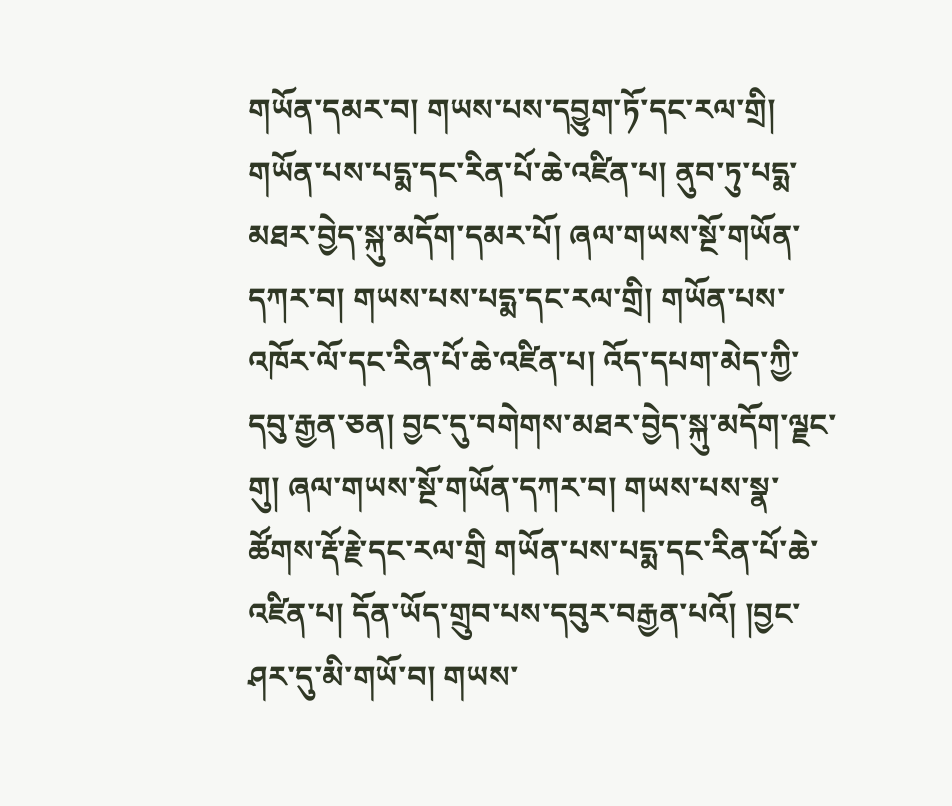གཡོན་དམར་བ། གཡས་པས་དབྱུག་ཏོ་དང་རལ་གྲི། གཡོན་པས་པདྨ་དང་རིན་པོ་ཆེ་འཛིན་པ། ནུབ་ཏུ་པདྨ་མཐར་བྱེད་སྐུ་མདོག་དམར་པོ། ཞལ་གཡས་སྔོ་གཡོན་དཀར་བ། གཡས་པས་པདྨ་དང་རལ་གྲི། གཡོན་པས་འཁོར་ལོ་དང་རིན་པོ་ཆེ་འཛིན་པ། འོད་དཔག་མེད་ཀྱི་དབུ་རྒྱན་ཅན། བྱང་དུ་བགེགས་མཐར་བྱེད་སྐུ་མདོག་ལྗང་གུ། ཞལ་གཡས་སྔོ་གཡོན་དཀར་བ། གཡས་པས་སྣ་ཚོགས་རྡོ་རྗེ་དང་རལ་གྲི གཡོན་པས་པདྨ་དང་རིན་པོ་ཆེ་འཛིན་པ། དོན་ཡོད་གྲུབ་པས་དབུར་བརྒྱན་པའོ། །བྱང་ཤར་དུ་མི་གཡོ་བ། གཡས་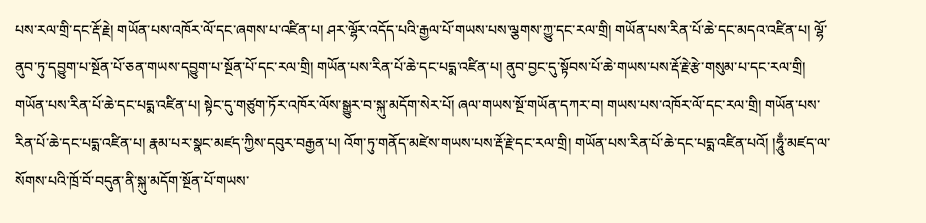པས་རལ་གྲི་དང་རྡོ་རྗེ། གཡོན་པས་འཁོར་ལོ་དང་ཞགས་པ་འཛིན་པ། ཤར་ལྷོར་འདོད་པའི་རྒྱལ་པོ་གཡས་པས་ལྕགས་ཀྱུ་དང་རལ་གྲི། གཡོན་པས་རིན་པོ་ཆེ་དང་མདའ་འཛིན་པ། ལྷོ་ནུབ་ཏུ་དབྱུག་པ་སྔོན་པོ་ཅན་གཡས་དབྱུག་པ་སྔོན་པོ་དང་རལ་གྲི། གཡོན་པས་རིན་པོ་ཆེ་དང་པདྨ་འཛིན་པ། ནུབ་བྱང་དུ་སྟོབས་པོ་ཆེ་གཡས་པས་རྡོ་རྗེ་རྩེ་གསུམ་པ་དང་རལ་གྲི། གཡོན་པས་རིན་པོ་ཆེ་དང་པདྨ་འཛིན་པ། སྟེང་དུ་གཙུག་ཏོར་འཁོར་ལོས་སྒྱུར་བ་སྐུ་མདོག་སེར་པོ། ཞལ་གཡས་སྔོ་གཡོན་དཀར་བ། གཡས་པས་འཁོར་ལོ་དང་རལ་གྲི། གཡོན་པས་རིན་པོ་ཆེ་དང་པདྨ་འཛིན་པ། རྣམ་པར་སྣང་མཛད་ཀྱིས་དབུར་བརྒྱན་པ། འོག་ཏུ་གནོད་མཛེས་གཡས་པས་རྡོ་རྗེ་དང་རལ་གྲི། གཡོན་པས་རིན་པོ་ཆེ་དང་པདྨ་འཛིན་པའོ། །ཧཱུྃ་མཛད་ལ་སོགས་པའི་ཁྲོ་བོ་བདུན་ནི་སྐུ་མདོག་སྔོན་པོ་གཡས་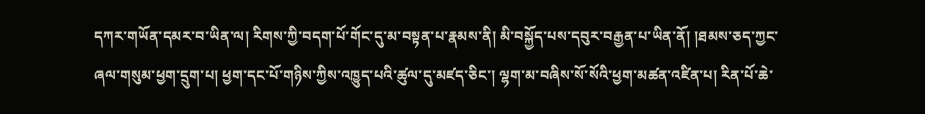དཀར་གཡོན་དམར་བ་ཡིན་ལ། རིགས་ཀྱི་བདག་པོ་གོང་དུ་མ་བསྟན་པ་རྣམས་ནི། མི་བསྐྱོད་པས་དབུར་བརྒྱན་པ་ཡིན་ནོ། །ཐམས་ཅད་ཀྱང་ཞལ་གསུམ་ཕྱག་དྲུག་པ། ཕྱག་དང་པོ་གཉིས་ཀྱིས་འཁྱུད་པའི་ཚུལ་དུ་མཛད་ཅིང་། ལྷག་མ་བཞིས་སོ་སོའི་ཕྱག་མཚན་འཛིན་པ། རིན་པོ་ཆེ་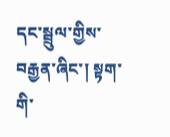དང་སྦྲུལ་གྱིས་བརྒྱན་ཞིང་། སྟག་གི་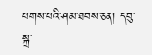པགས་པའི་ཤམ་ཐབས་ཅན། དབུ་སྐྲ་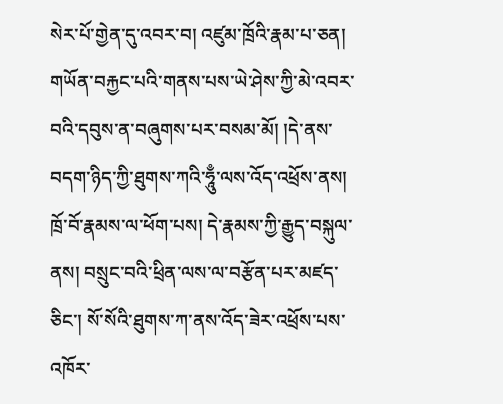སེར་པོ་གྱེན་དུ་འབར་བ། འཛུམ་ཁྲོའི་རྣམ་པ་ཅན། གཡོན་བརྐྱང་པའི་གནས་པས་ཡེ་ཤེས་ཀྱི་མེ་འབར་བའི་དབུས་ན་བཞུགས་པར་བསམ་མོ། །དེ་ནས་བདག་ཉིད་ཀྱི་ཐུགས་ཀའི་ཧཱུྃ་ལས་འོད་འཕྲོས་ནས། ཁྲོ་བོ་རྣམས་ལ་ཕོག་པས། དེ་རྣམས་ཀྱི་རྒྱུད་བསྐུལ་ནས། བསྲུང་བའི་ཕྲིན་ལས་ལ་བརྩོན་པར་མཛད་ཅིང་། སོ་སོའི་ཐུགས་ཀ་ནས་འོད་ཟེར་འཕྲོས་པས་འཁོར་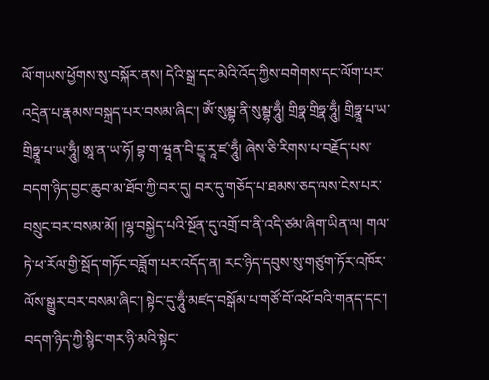ལོ་གཡས་ཕྱོགས་སུ་བསྐོར་ནས། དེའི་སྒྲ་དང་མེའི་འོད་ཀྱིས་བགེགས་དང་ལོག་པར་འདྲེན་པ་རྣམས་བསྐྲད་པར་བསམ་ཞིང་། ཨོཾ་སུམྦྷ་ནི་སུམྦྷ་ཧཱུྃ། གྲིཧྣ་གྲིཧྣ་ཧཱུྃ། གྲིཧྣཱ་པ་ཡ་གྲིཧྣཱ་པ་ཡ་ཧཱུྃ། ཨཱ་ན་ཡ་ཧོ། བྷ་ག་ཝཱན་བི་དྱཱ་རཱ་ཛ་ཧཱུྃ། ཞེས་ཅི་རིགས་པ་བརྗོད་པས་བདག་ཉིད་བྱང་ཆུབ་མ་ཐོབ་ཀྱི་བར་དུ། བར་དུ་གཅོད་པ་ཐམས་ཅད་ལས་ངེས་པར་བསྲུང་བར་བསམ་མོ། །ལྷ་བསྐྱེད་པའི་སྔོན་དུ་འགྲོ་བ་ནི་འདི་ཙམ་ཞིག་ཡིན་ལ། གལ་ཏེ་ཕ་རོལ་གྱི་སྦོད་གཏོང་བཟློག་པར་འདོད་ན། རང་ཉིད་དབུས་སུ་གཙུག་ཏོར་འཁོར་ལོས་སྒྱུར་བར་བསམ་ཞིང་། སྟེང་དུ་ཧཱུྃ་མཛད་བསྒོམ་པ་གཙོ་བོ་འཕོ་བའི་གནད་དང་། བདག་ཉིད་ཀྱི་སྙིང་གར་ཉི་མའི་སྟེང་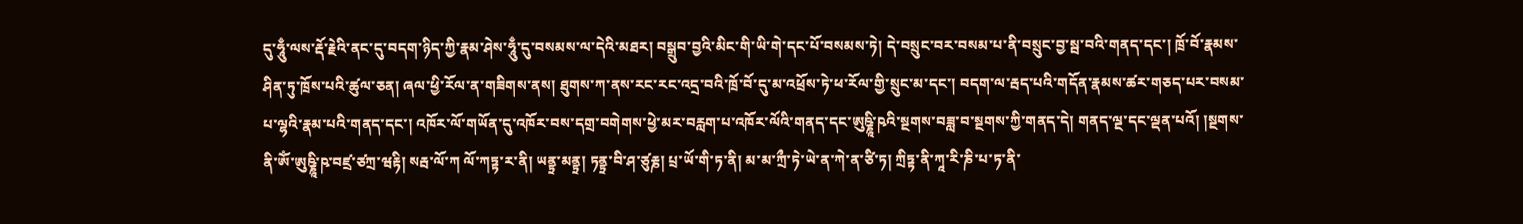དུ་ཧཱུྃ་ལས་རྡོ་རྗེའི་ནང་དུ་བདག་ཉིད་ཀྱི་རྣམ་ཤེས་ཧཱུྃ་དུ་བསམས་ལ་དེའི་མཐར། བསྒྲུབ་བྱའི་མིང་གི་ཡི་གེ་དང་པོ་བསམས་ཏེ། དེ་བསྲུང་བར་བསམ་པ་ནི་བསྲུང་བྱ་སྦ་བའི་གནད་དང་། ཁྲོ་བོ་རྣམས་ཤིན་ཏུ་ཁྲོས་པའི་ཚུལ་ཅན། ཞལ་ཕྱི་རོལ་ན་གཟིགས་ནས། ཐུགས་ཀ་ནས་རང་རང་འདྲ་བའི་ཁྲོ་བོ་དུ་མ་འཕྲོས་ཏེ་ཕ་རོལ་གྱི་སྲུང་མ་དང་། བདག་ལ་རྦད་པའི་གདོན་རྣམས་ཚར་གཅད་པར་བསམ་པ་ལྷའི་རྣམ་པའི་གནད་དང་། འཁོར་ལོ་གཡོན་དུ་འཁོར་བས་དགྲ་བགེགས་ཕྱེ་མར་བརླག་པ་འཁོར་ལོའི་གནད་དང་ཨུཥྞཱི་ཥའི་སྔགས་བཟླ་བ་སྔགས་ཀྱི་གནད་དེ། གནད་ལྔ་དང་ལྡན་པའོ། །སྔགས་ནི་ཨོཾ་ཨུཥྞཱི་ཥ་བཛྲ་ཙཀྲ་ཝརྟི། སརྦ་ལོ་ཀ ལོ་ཀཏྟ་ར་ནི། ཡནྟྲ་མནྟྲ། ཏནྟྲ་བི་ཤ་ཙུརྞ། པྲ་ཡོ་གི་ཏ་ནི། མ་མ་ཀྲྀ་ཏེ་ཡེ་ན་ཀེ་ན་ཙི་ཏ། ཀྲིཏྟ་ནི་ཀཱ་རི་ཎི་པ་ཏ་ནི་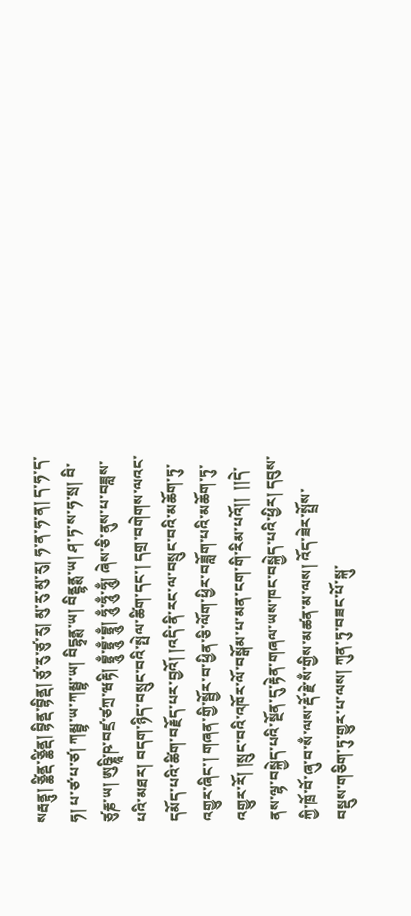སརྦནྟུ། ཙྪིནྡ་ཙྪིནྡ། བྷིནྡ་བྷིནྡ། ཙུ་རུ་ཙུ་རུ། མུ་རུ་མུ་རུ། ཧ་ན་ཧ་ན། ད་ཧ་ད་ཧ། པ་ཙ་པ་ཙ། ཀམྦྷ་ཡ་ཀམྦྷ་ཡ། བིདྷྭནྶ་ཡ། བིནྡྷནྶ་ཡ། ཤ་ཏ་ས་ཧ་སྲ། བི་ཙུརྞ་ཡ། ཨུཥྞཱི་ཥ་བཛྲ་ཙཀྲ་ཝརྟི། བྷྲཱུྃ་བྷྲཱུྃ་བྷྲཱུྃ། ཧཱུྃ་ཧཱུྃ་ཧཱུྃ། ཞེས་ཅི་ནུས་པ་བཟླས་པའི་མཐར། བདག་ཉིད་བསྲུང་བའི་སྤེལ་ཚིག་དང་། དགྲ་བགེགས་ལའང་དམོད་པའི་ཚིག་བརྗོད་པར་བྱའོ། །འདི་ནི་རང་ལ་བསྲུང་བའི་མཆོག་ཏུ་འགྱུར་ཞིང་། གཞན་གྱི་སྦྱོར་བ་ཕྱིན་ཅི་ལོག་ཕྱིར་བཟློག་པའི་མཆོག་ཏུ་འགྱུར་རོ། །སྲུང་བའི་འཁོར་ལོ་བསྒོམ་པ་མན་ངག་གི་རིམ་པའོ།།  །།དེ་ནས་ལྷ་བསྐྱེད་པའི་སྔོན་དུ་རྟེན་གཞལ་ཡས་ཁང་བསྐྱེད་པའི་ཕྱིར། དབུས་ཀྱི་ཁྲོ་བོ་ཞུ་བ་སྃ་ལས་རྡོ་རྗེ་སྃ་གྱིས་མཚན་མ་ལས། འོད་ཟེར་སྤྲོས་བསྡུས་གཅིག་ཏུ་གྱུར་པ་ལས། ཀུན་ཏུ་བཟང་པོ་སྐུ་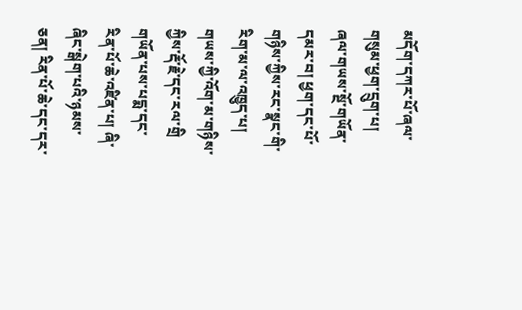མདོག་དཀར་པོ་ཞལ་གསུམ་ཕྱག་དྲུག་པ། ཞལ་གཡས་སྔོ་གཡོན་དམར་བ། ཕྱག་དང་པོ་གཉིས་ཀྱིས་རང་སྣང་གི་རིག་མ་ལ་འཁྱུད་པ། གཡས་ཀྱི་འོག་མ་གཉིས་ཀྱིས་རྡོ་རྗེ་དང་རལ་གྲི གཡོན་པས་པདྨ་དང་རིན་པོ་ཆེ་འཛིན་པ། ཞི་ཞིང་སྒེག་པའི་ཉམས་ཅན། རིན་པོ་ཆེ་དང་དར་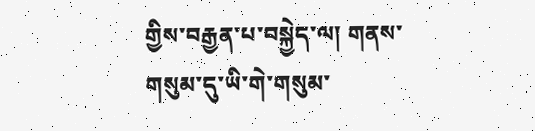གྱིས་བརྒྱན་པ་བསྐྱེད་ལ། གནས་གསུམ་དུ་ཡི་གེ་གསུམ་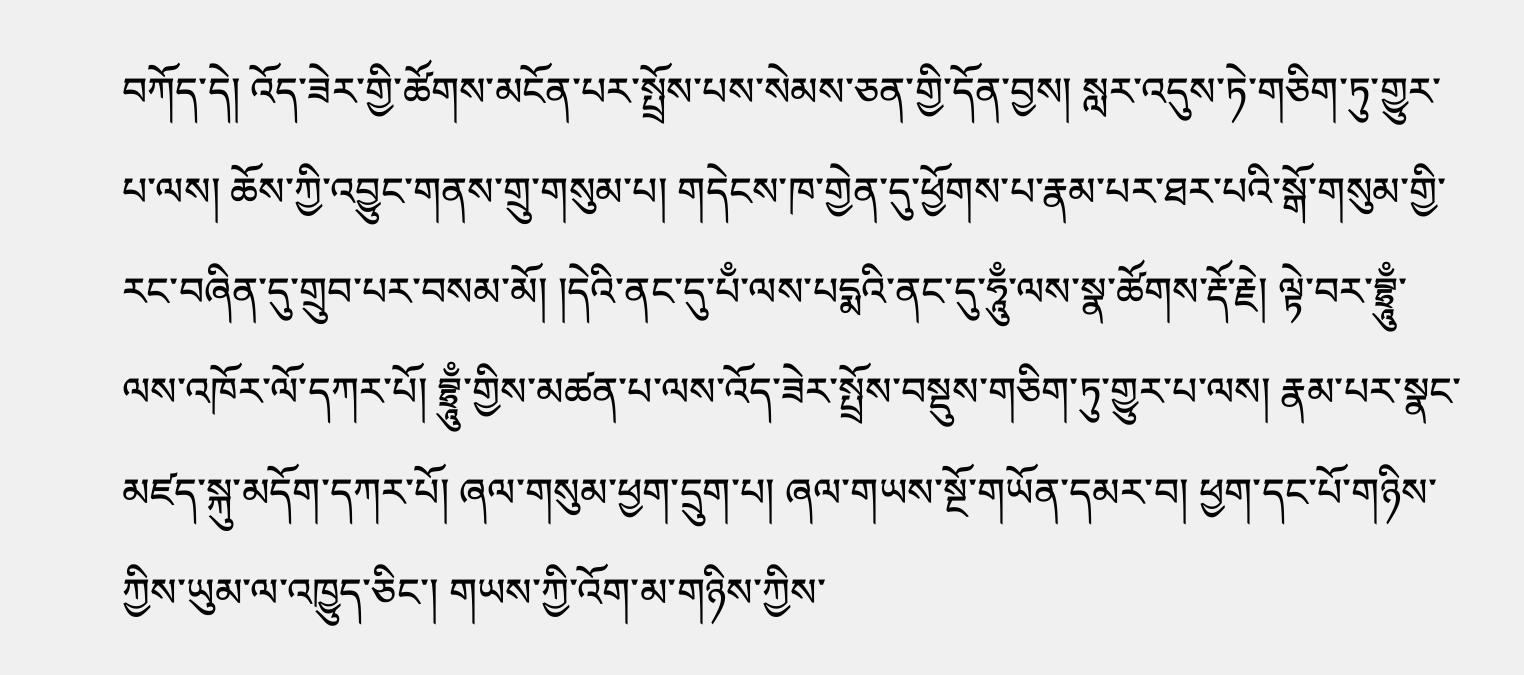བཀོད་དེ། འོད་ཟེར་གྱི་ཚོགས་མངོན་པར་སྤྲོས་པས་སེམས་ཅན་གྱི་དོན་བྱས། སླར་འདུས་ཏེ་གཅིག་ཏུ་གྱུར་པ་ལས། ཆོས་ཀྱི་འབྱུང་གནས་གྲུ་གསུམ་པ། གདེངས་ཁ་གྱེན་དུ་ཕྱོགས་པ་རྣམ་པར་ཐར་པའི་སྒོ་གསུམ་གྱི་རང་བཞིན་དུ་གྲུབ་པར་བསམ་མོ། །དེའི་ནང་དུ་པྃ་ལས་པདྨའི་ནང་དུ་ཧཱུྃ་ལས་སྣ་ཚོགས་རྡོ་རྗེ། ལྟེ་བར་བྷྲཱུྃ་ལས་འཁོར་ལོ་དཀར་པོ། བྷྲཱུྃ་གྱིས་མཚན་པ་ལས་འོད་ཟེར་སྤྲོས་བསྡུས་གཅིག་ཏུ་གྱུར་པ་ལས། རྣམ་པར་སྣང་མཛད་སྐུ་མདོག་དཀར་པོ། ཞལ་གསུམ་ཕྱག་དྲུག་པ། ཞལ་གཡས་སྔོ་གཡོན་དམར་བ། ཕྱག་དང་པོ་གཉིས་ཀྱིས་ཡུམ་ལ་འཁྱུད་ཅིང་། གཡས་ཀྱི་འོག་མ་གཉིས་ཀྱིས་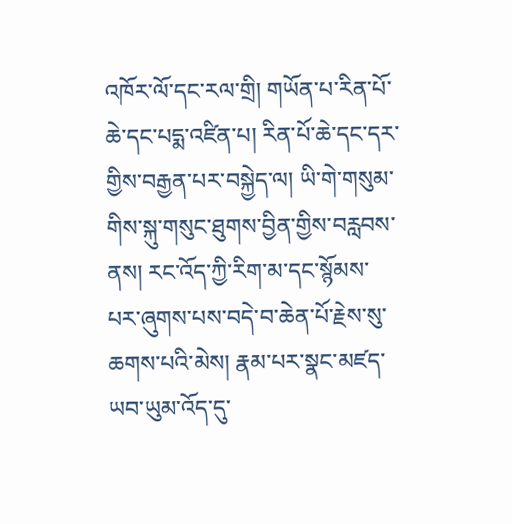འཁོར་ལོ་དང་རལ་གྲི། གཡོན་པ་རིན་པོ་ཆེ་དང་པདྨ་འཛིན་པ། རིན་པོ་ཆེ་དང་དར་གྱིས་བརྒྱན་པར་བསྐྱེད་ལ། ཡི་གེ་གསུམ་གིས་སྐུ་གསུང་ཐུགས་བྱིན་གྱིས་བརླབས་ནས། རང་འོད་ཀྱི་རིག་མ་དང་སྙོམས་པར་ཞུགས་པས་བདེ་བ་ཆེན་པོ་རྗེས་སུ་ཆགས་པའི་མེས། རྣམ་པར་སྣང་མཛད་ཡབ་ཡུམ་འོད་དུ་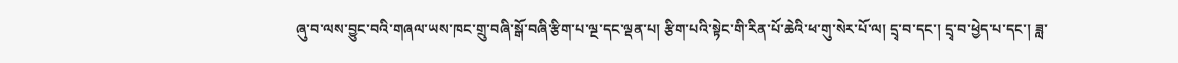ཞུ་བ་ལས་བྱུང་བའི་གཞལ་ཡས་ཁང་གྲུ་བཞི་སྒོ་བཞི་རྩིག་པ་ལྔ་དང་ལྡན་པ། རྩིག་པའི་སྟེང་གི་རིན་པོ་ཆེའི་ཕ་གུ་སེར་པོ་ལ། དྲྭ་བ་དང་། དྲྭ་བ་ཕྱེད་པ་དང་། ཟླ་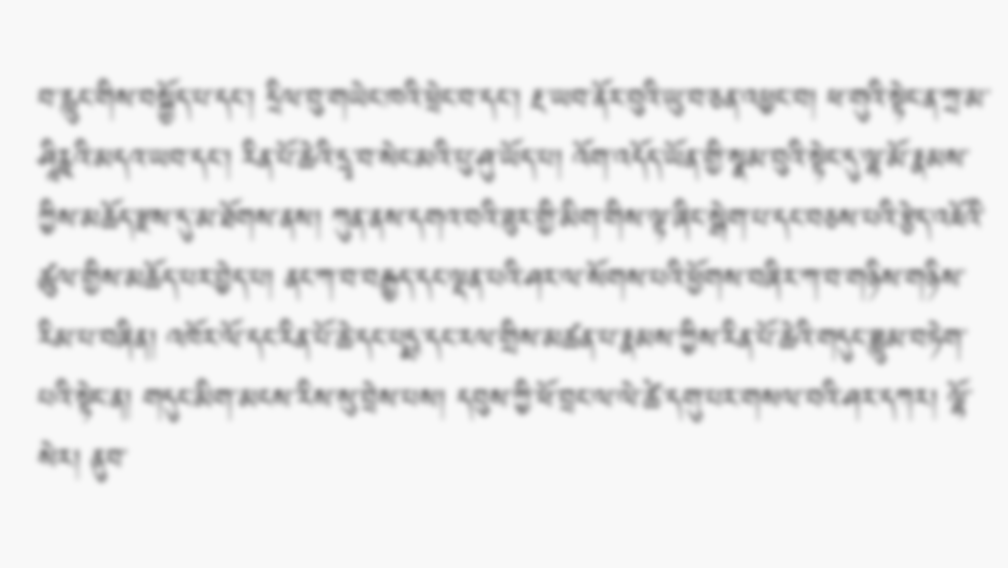བ་རླུང་གིས་བསྐྱོད་པ་དང་། དྲིལ་བུ་གཡེང་ཁའི་ཕྲེང་བ་དང་། རྔ་ཡབ་ནོར་བུའི་ཡུ་བ་ཅན་འཕྱང་བ། ཕ་གུའི་སྟེང་ན་ཀྲ་མ་ཤཱིརྵའི་མདའ་ཡབ་དང་། རིན་པོ་ཆེའི་དྲྭ་བ་སེང་མའི་པུ་ཤུ་ཡོད་པ། འོག་འདོད་ཡོན་གྱི་སྣམ་བུའི་སྟེང་དུ་ལྷ་མོ་རྣམས་ཀྱིས་མཆོད་རྫས་དུ་མ་ཐོགས་ནས། ཀུན་ནས་དགའ་བའི་ཟུར་གྱི་མིག་གིས་ལྟ་ཞིང་སྒེག་པ་དང་བཅས་པའི་རྩེད་འཇོའི་ཚུལ་གྱིས་མཆོད་པར་བྱེད་པ། ནང་ཀ་བ་བརྒྱད་དང་ལྡན་པའི་ཤར་ལ་སོགས་པའི་ཕྱོགས་བཞིར་ཀ་བ་གཉིས་གཉིས་རིམ་པ་བཞིན། འཁོར་ལོ་དང་རིན་པོ་ཆེ་དང་པདྨ་དང་རལ་གྲིས་མཚན་པ་རྣམས་ཀྱིས་རིན་པོ་ཆེའི་གདུང་ཟླུམ་བཏེག་པའི་སྟེང་ན། གདུང་མིག་མངས་རིས་སུ་བྲེས་པས། དབུས་ཀྱི་ཕོ་བྲང་ལ་ལེ་ཚེ་དགུ་པར་གསལ་བའི་ཤར་དཀར། ལྷོ་སེར། ནུབ་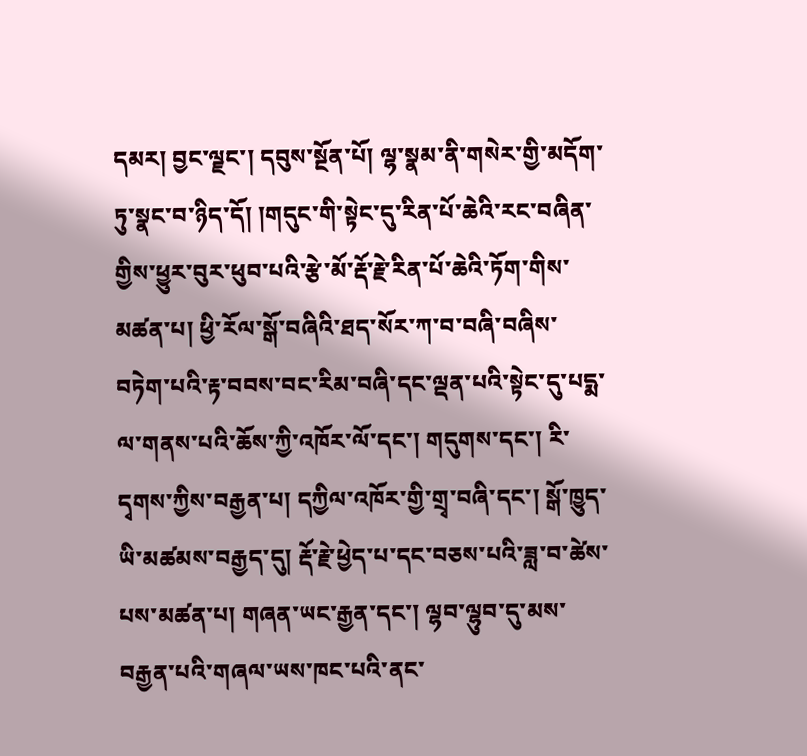དམར། བྱང་ལྗང་། དབུས་སྔོན་པོ། ལྷ་སྣམ་ནི་གསེར་གྱི་མདོག་ཏུ་སྣང་བ་ཉིད་དོ། །གདུང་གི་སྟེང་དུ་རིན་པོ་ཆེའི་རང་བཞིན་གྱིས་ཕྱུར་བུར་ཕུབ་པའི་རྩེ་མོ་རྡོ་རྗེ་རིན་པོ་ཆེའི་ཏོག་གིས་མཚན་པ། ཕྱི་རོལ་སྒོ་བཞིའི་ཐད་སོར་ཀ་བ་བཞི་བཞིས་བཏེག་པའི་རྟ་བབས་བང་རིམ་བཞི་དང་ལྡན་པའི་སྟེང་དུ་པདྨ་ལ་གནས་པའི་ཆོས་ཀྱི་འཁོར་ལོ་དང་། གདུགས་དང་། རི་དྭགས་ཀྱིས་བརྒྱན་པ། དཀྱིལ་འཁོར་གྱི་གྲྭ་བཞི་དང་། སྒོ་ཁྱུད་ཡི་མཚམས་བརྒྱད་དུ། རྡོ་རྗེ་ཕྱེད་པ་དང་བཅས་པའི་ཟླ་བ་ཚེས་པས་མཚན་པ། གཞན་ཡང་རྒྱན་དང་། ལྷབ་ལྷུབ་དུ་མས་བརྒྱན་པའི་གཞལ་ཡས་ཁང་པའི་ནང་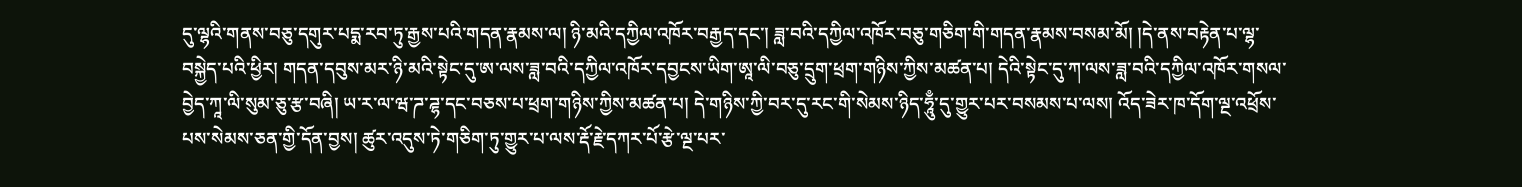དུ་ལྷའི་གནས་བཅུ་དགུར་པདྨ་རབ་ཏུ་རྒྱས་པའི་གདན་རྣམས་ལ། ཉི་མའི་དཀྱིལ་འཁོར་བརྒྱད་དང་། ཟླ་བའི་དཀྱིལ་འཁོར་བཅུ་གཅིག་གི་གདན་རྣམས་བསམ་མོ། །དེ་ནས་བརྟེན་པ་ལྷ་བསྐྱེད་པའི་ཕྱིར། གདན་དབུས་མར་ཉི་མའི་སྟེང་དུ་ཨ་ལས་ཟླ་བའི་དཀྱིལ་འཁོར་དབྱངས་ཡིག་ཨཱ་ལི་བཅུ་དྲུག་ཕྲག་གཉིས་ཀྱིས་མཚན་པ། དེའི་སྟེང་དུ་ཀ་ལས་ཟླ་བའི་དཀྱིལ་འཁོར་གསལ་བྱེད་ཀཱ་ལི་སུམ་ཅུ་རྩ་བཞི། ཡ་ར་ལ་ཝ་ཌ་ཌྷ་དང་བཅས་པ་ཕྲག་གཉིས་ཀྱིས་མཚན་པ། དེ་གཉིས་ཀྱི་བར་དུ་རང་གི་སེམས་ཉིད་ཧཱུྃ་དུ་གྱུར་པར་བསམས་པ་ལས། འོད་ཟེར་ཁ་དོག་ལྔ་འཕྲོས་པས་སེམས་ཅན་གྱི་དོན་བྱས། ཚུར་འདུས་ཏེ་གཅིག་ཏུ་གྱུར་པ་ལས་རྡོ་རྗེ་དཀར་པོ་རྩེ་ལྔ་པར་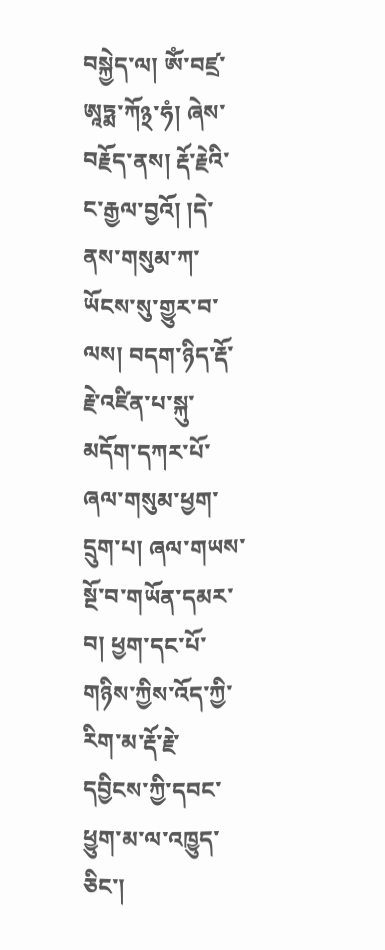བསྐྱེད་ལ། ཨོཾ་བཛྲ་ཨཱཏྨ་ཀོ྅་ཧཾ། ཞེས་བརྗོད་ནས། རྡོ་རྗེའི་ང་རྒྱལ་བྱའོ། །དེ་ནས་གསུམ་ཀ་ཡོངས་སུ་གྱུར་བ་ལས། བདག་ཉིད་རྡོ་རྗེ་འཛིན་པ་སྐུ་མདོག་དཀར་པོ་ཞལ་གསུམ་ཕྱག་དྲུག་པ། ཞལ་གཡས་སྔོ་བ་གཡོན་དམར་བ། ཕྱག་དང་པོ་གཉིས་ཀྱིས་འོད་ཀྱི་རིག་མ་རྡོ་རྗེ་དབྱིངས་ཀྱི་དབང་ཕྱུག་མ་ལ་འཁྱུད་ཅིང་།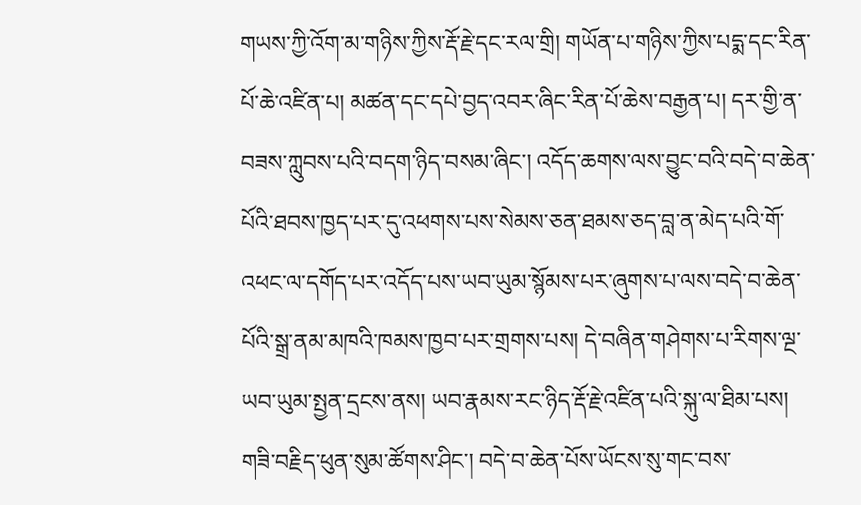གཡས་ཀྱི་འོག་མ་གཉིས་ཀྱིས་རྡོ་རྗེ་དང་རལ་གྲི། གཡོན་པ་གཉིས་ཀྱིས་པདྨ་དང་རིན་པོ་ཆེ་འཛིན་པ། མཚན་དང་དཔེ་བྱད་འབར་ཞིང་རིན་པོ་ཆེས་བརྒྱན་པ། དར་གྱི་ན་བཟས་ཀླུབས་པའི་བདག་ཉིད་བསམ་ཞིང་། འདོད་ཆགས་ལས་བྱུང་བའི་བདེ་བ་ཆེན་པོའི་ཐབས་ཁྱད་པར་དུ་འཕགས་པས་སེམས་ཅན་ཐམས་ཅད་བླ་ན་མེད་པའི་གོ་འཕང་ལ་དགོད་པར་འདོད་པས་ཡབ་ཡུམ་སྙོམས་པར་ཞུགས་པ་ལས་བདེ་བ་ཆེན་པོའི་སྒྲ་ནམ་མཁའི་ཁམས་ཁྱབ་པར་གྲགས་པས། དེ་བཞིན་གཤེགས་པ་རིགས་ལྔ་ཡབ་ཡུམ་སྤྱན་དྲངས་ནས། ཡབ་རྣམས་རང་ཉིད་རྡོ་རྗེ་འཛིན་པའི་སྐུ་ལ་ཐིམ་པས། གཟི་བརྗིད་ཕུན་སུམ་ཚོགས་ཤིང་། བདེ་བ་ཆེན་པོས་ཡོངས་སུ་གང་བས་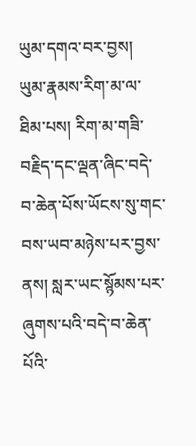ཡུམ་དགའ་བར་བྱས། ཡུམ་རྣམས་རིག་མ་ལ་ཐིམ་པས། རིག་མ་གཟི་བརྗིད་དང་ལྡན་ཞིང་བདེ་བ་ཆེན་པོས་ཡོངས་སུ་གང་བས་ཡབ་མཉེས་པར་བྱས་ནས། སླར་ཡང་སྙོམས་པར་ཞུགས་པའི་བདེ་བ་ཆེན་པོའི་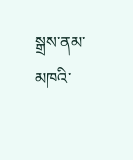སྒྲས་ནམ་མཁའི་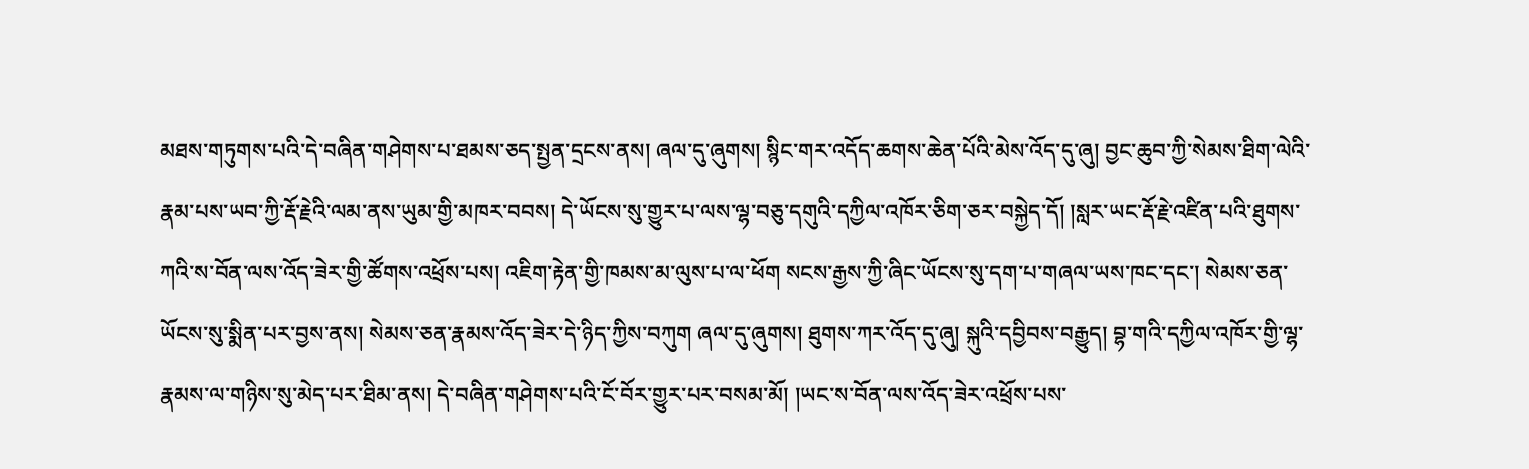མཐས་གཏུགས་པའི་དེ་བཞིན་གཤེགས་པ་ཐམས་ཅད་སྤྱན་དྲངས་ནས། ཞལ་དུ་ཞུགས། སྙིང་གར་འདོད་ཆགས་ཆེན་པོའི་མེས་འོད་དུ་ཞུ། བྱང་ཆུབ་ཀྱི་སེམས་ཐིག་ལེའི་རྣམ་པས་ཡབ་ཀྱི་རྡོ་རྗེའི་ལམ་ནས་ཡུམ་གྱི་མཁར་བབས། དེ་ཡོངས་སུ་གྱུར་པ་ལས་ལྷ་བཅུ་དགུའི་དཀྱིལ་འཁོར་ཅིག་ཅར་བསྐྱེད་དོ། །སླར་ཡང་རྡོ་རྗེ་འཛིན་པའི་ཐུགས་ཀའི་ས་བོན་ལས་འོད་ཟེར་གྱི་ཚོགས་འཕྲོས་པས། འཇིག་རྟེན་གྱི་ཁམས་མ་ལུས་པ་ལ་ཕོག སངས་རྒྱས་ཀྱི་ཞིང་ཡོངས་སུ་དག་པ་གཞལ་ཡས་ཁང་དང་། སེམས་ཅན་ཡོངས་སུ་སྨིན་པར་བྱས་ནས། སེམས་ཅན་རྣམས་འོད་ཟེར་དེ་ཉིད་ཀྱིས་བཀུག ཞལ་དུ་ཞུགས། ཐུགས་ཀར་འོད་དུ་ཞུ། སྐུའི་དབྱིབས་བརྒྱུད། བྷ་གའི་དཀྱིལ་འཁོར་གྱི་ལྷ་རྣམས་ལ་གཉིས་སུ་མེད་པར་ཐིམ་ནས། དེ་བཞིན་གཤེགས་པའི་ངོ་བོར་གྱུར་པར་བསམ་མོ། །ཡང་ས་བོན་ལས་འོད་ཟེར་འཕྲོས་པས་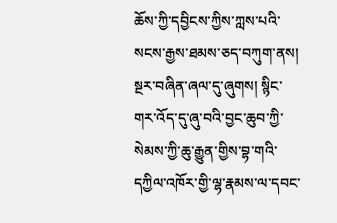ཆོས་ཀྱི་དབྱིངས་ཀྱིས་ཀླས་པའི་སངས་རྒྱས་ཐམས་ཅད་བཀུག་ནས། སྔར་བཞིན་ཞལ་དུ་ཞུགས། སྙིང་གར་འོད་དུ་ཞུ་བའི་བྱང་ཆུབ་ཀྱི་སེམས་ཀྱི་ཆུ་རྒྱུན་གྱིས་བྷ་གའི་དཀྱིལ་འཁོར་གྱི་ལྷ་རྣམས་ལ་དབང་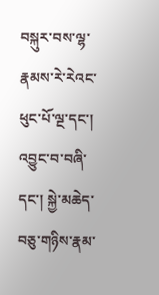བསྐུར་བས་ལྷ་རྣམས་རེ་རེའང་ཕུང་པོ་ལྔ་དང་། འབྱུང་བ་བཞི་དང་། སྐྱེ་མཆེད་བཅུ་གཉིས་རྣམ་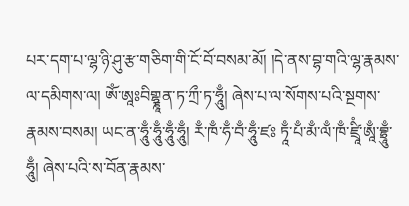པར་དག་པ་ལྷ་ཉི་ཤུ་རྩ་གཅིག་གི་ངོ་བོ་བསམ་མོ། །དེ་ནས་བྷ་གའི་ལྷ་རྣམས་ལ་དམིགས་ལ། ཨོཾ་ཨཱཿབིགྷྣཱན་ཏ་ཀྲྀ་ཏ་ཧཱུྃ། ཞེས་པ་ལ་སོགས་པའི་སྔགས་རྣམས་བསམ། ཡང་ན་ཧཱུྃ་ཧཱུྃ་ཧཱུྃ་ཧཱུྃ། རྃ་ཁྃ་ཧྃ་བྃ་ཧཱུྃ་ཛཿ ཏཱྃ་པྃ་མྃ་ལྃ་ཁྃ་ཛྲཱིཾ་ཨཱྃ་བྷྲཱུྃ་ཧཱུྃ། ཞེས་པའི་ས་བོན་རྣམས་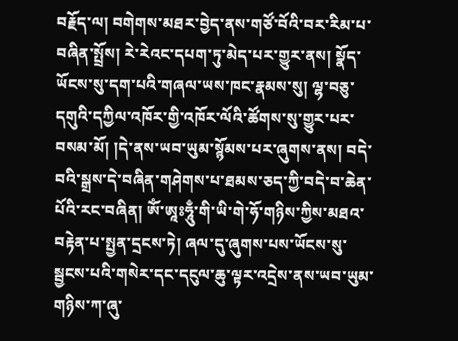བརྗོད་ལ། བགེགས་མཐར་བྱེད་ནས་གཙོ་བོའི་བར་རིམ་པ་བཞིན་སྤྲོས། རེ་རེའང་དཔག་ཏུ་མེད་པར་གྱུར་ནས། སྣོད་ཡོངས་སུ་དག་པའི་གཞལ་ཡས་ཁང་རྣམས་སུ། ལྷ་བཅུ་དགུའི་དཀྱིལ་འཁོར་གྱི་འཁོར་ལོའི་ཚོགས་སུ་གྱུར་པར་བསམ་མོ། །དེ་ནས་ཡབ་ཡུམ་སྙོམས་པར་ཞུགས་ནས། བདེ་བའི་སྒྲས་དེ་བཞིན་གཤེགས་པ་ཐམས་ཅད་ཀྱི་བདེ་བ་ཆེན་པོའི་རང་བཞིན། ཨོཾ་ཨཱཿཧཱུྃ་གི་ཡི་གེ་ཧོ་གཉིས་ཀྱིས་མཐའ་བརྟེན་པ་སྤྱན་དྲངས་ཏེ། ཞལ་དུ་ཞུགས་པས་ཡོངས་སུ་སྦྱངས་པའི་གསེར་དང་དངུལ་ཆུ་ལྟར་འདྲེས་ནས་ཡབ་ཡུམ་གཉིས་ཀ་ཞུ་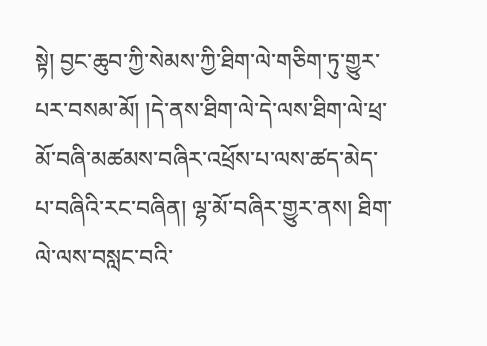སྟེ། བྱང་ཆུབ་ཀྱི་སེམས་ཀྱི་ཐིག་ལེ་གཅིག་ཏུ་གྱུར་པར་བསམ་མོ། །དེ་ནས་ཐིག་ལེ་དེ་ལས་ཐིག་ལེ་ཕྲ་མོ་བཞི་མཚམས་བཞིར་འཕྲོས་པ་ལས་ཚད་མེད་པ་བཞིའི་རང་བཞིན། ལྷ་མོ་བཞིར་གྱུར་ནས། ཐིག་ལེ་ལས་བསླང་བའི་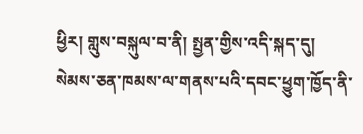ཕྱིར། གླུས་བསྐུལ་བ་ནི། སྤྱན་གྱིས་འདི་སྐད་དུ། སེམས་ཅན་ཁམས་ལ་གནས་པའི་དབང་ཕྱུག་ཁྱོད་ནི་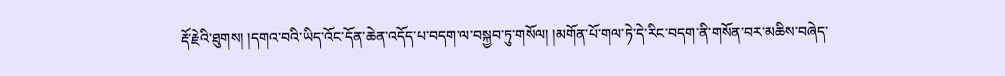རྡོ་རྗེའི་ཐུགས། །དགའ་བའི་ཡིད་འོང་དོན་ཆེན་འདོད་པ་བདག་ལ་བསྐྱབ་ཏུ་གསོལ། །མགོན་པོ་གལ་ཏེ་དེ་རིང་བདག་ནི་གསོན་བར་མཆིས་བཞེད་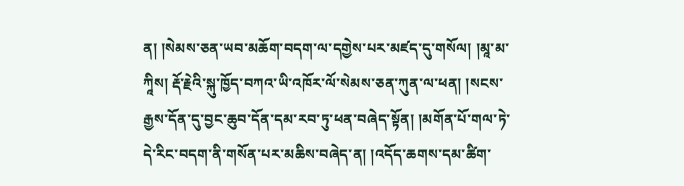ན། །སེམས་ཅན་ཡབ་མཆོག་བདག་ལ་དགྱེས་པར་མཛད་དུ་གསོལ། །མཱ་མ་ཀཱིས། རྡོ་རྗེའི་སྐུ་ཁྱོད་བཀའ་ཡི་འཁོར་ལོ་སེམས་ཅན་ཀུན་ལ་ཕན། །སངས་རྒྱས་དོན་དུ་བྱང་ཆུབ་དོན་དམ་རབ་ཏུ་ཕན་བཞེད་སྟོན། །མགོན་པོ་གལ་ཏེ་དེ་རིང་བདག་ནི་གསོན་པར་མཆིས་བཞེད་ན། །འདོད་ཆགས་དམ་ཚིག་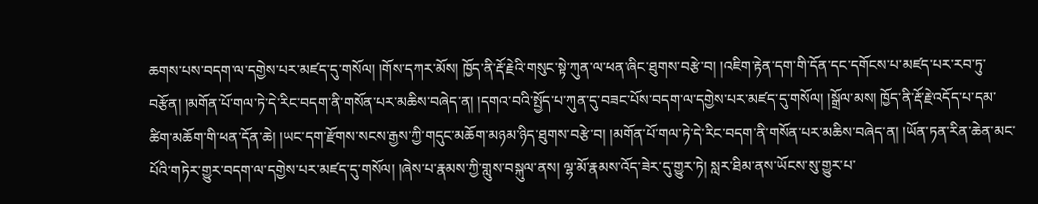ཆགས་པས་བདག་ལ་དགྱེས་པར་མཛད་དུ་གསོལ། །གོས་དཀར་མོས། ཁྱོད་ནི་རྡོ་རྗེའི་གསུང་སྟེ་ཀུན་ལ་ཕན་ཞིང་ཐུགས་བརྩེ་བ། །འཇིག་རྟེན་དག་གི་དོན་དང་དགོངས་པ་མཛད་པར་རབ་ཏུ་བརྩོན། །མགོན་པོ་གལ་ཏེ་དེ་རིང་བདག་ནི་གསོན་པར་མཆིས་བཞེད་ན། །དགའ་བའི་སྤྱོད་པ་ཀུན་དུ་བཟང་པོས་བདག་ལ་དགྱེས་པར་མཛད་དུ་གསོལ། །སྒྲོལ་མས། ཁྱོད་ནི་རྡོ་རྗེ་འདོད་པ་དམ་ཚིག་མཆོག་གི་ཕན་དོན་ཆེ། །ཡང་དག་རྫོགས་སངས་རྒྱས་ཀྱི་གདུང་མཆོག་མཉམ་ཉིད་ཐུགས་བརྩེ་བ། །མགོན་པོ་གལ་ཏེ་དེ་རིང་བདག་ནི་གསོན་པར་མཆིས་བཞེད་ན། །ཡོན་ཏན་རིན་ཆེན་མང་པོའི་གཏེར་གྱུར་བདག་ལ་དགྱེས་པར་མཛད་དུ་གསོལ། །ཞེས་པ་རྣམས་ཀྱི་གླུས་བསྐུལ་ནས། ལྷ་མོ་རྣམས་འོད་ཟེར་དུ་གྱུར་ཏེ། སླར་ཐིམ་ནས་ཡོངས་སུ་གྱུར་པ་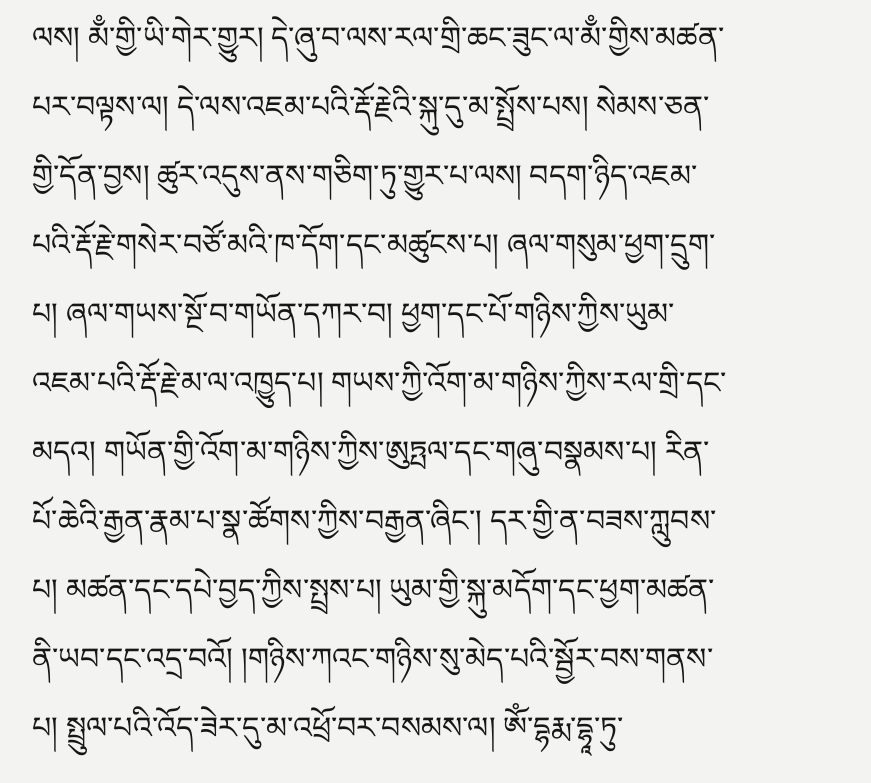ལས། མྃ་གྱི་ཡི་གེར་གྱུར། དེ་ཞུ་བ་ལས་རལ་གྲི་ཆང་ཟུང་ལ་མྃ་གྱིས་མཚན་པར་བལྟས་ལ། དེ་ལས་འཇམ་པའི་རྡོ་རྗེའི་སྐུ་དུ་མ་སྤྲོས་པས། སེམས་ཅན་གྱི་དོན་བྱས། ཚུར་འདུས་ནས་གཅིག་ཏུ་གྱུར་པ་ལས། བདག་ཉིད་འཇམ་པའི་རྡོ་རྗེ་གསེར་བཙོ་མའི་ཁ་དོག་དང་མཚུངས་པ། ཞལ་གསུམ་ཕྱག་དྲུག་པ། ཞལ་གཡས་སྔོ་བ་གཡོན་དཀར་བ། ཕྱག་དང་པོ་གཉིས་ཀྱིས་ཡུམ་འཇམ་པའི་རྡོ་རྗེ་མ་ལ་འཁྱུད་པ། གཡས་ཀྱི་འོག་མ་གཉིས་ཀྱིས་རལ་གྲི་དང་མདའ། གཡོན་གྱི་འོག་མ་གཉིས་ཀྱིས་ཨུཏྤལ་དང་གཞུ་བསྣམས་པ། རིན་པོ་ཆེའི་རྒྱན་རྣམ་པ་སྣ་ཚོགས་ཀྱིས་བརྒྱན་ཞིང་། དར་གྱི་ན་བཟས་ཀླུབས་པ། མཚན་དང་དཔེ་བྱད་ཀྱིས་སྤྲས་པ། ཡུམ་གྱི་སྐུ་མདོག་དང་ཕྱག་མཚན་ནི་ཡབ་དང་འདྲ་བའོ། །གཉིས་ཀའང་གཉིས་སུ་མེད་པའི་སྦྱོར་བས་གནས་པ། སྤྲུལ་པའི་འོད་ཟེར་དུ་མ་འཕྲོ་བར་བསམས་ལ། ཨོཾ་དྷརྨ་དྷཱ་ཏུ་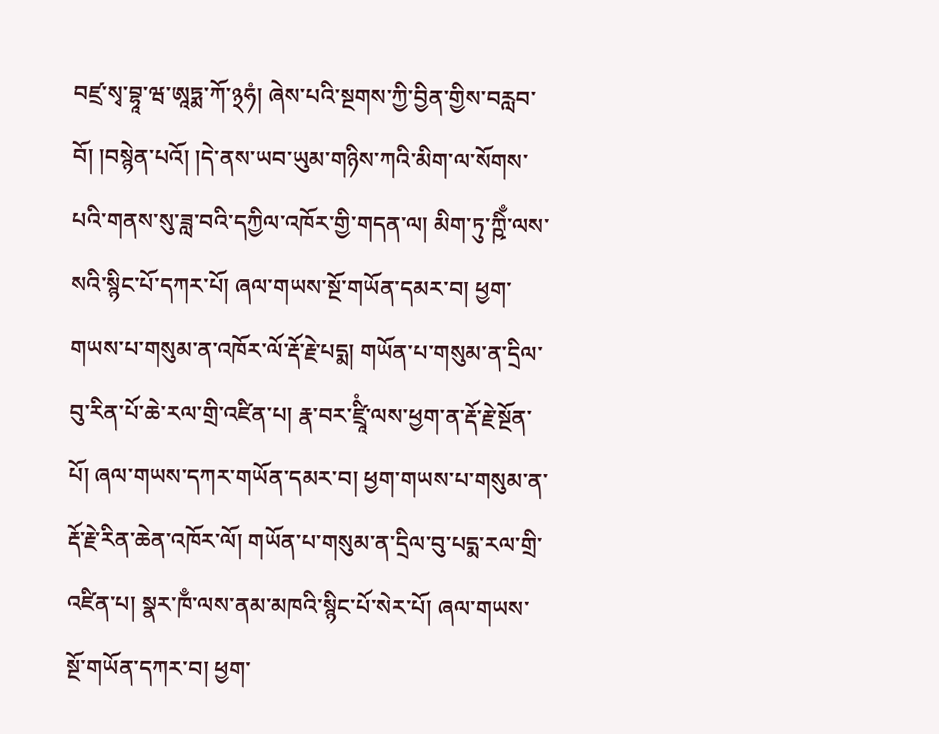བཛྲ་སྭ་བྷཱ་ཝ་ཨཱཏྨ་ཀོ་྅ཧཾ། ཞེས་པའི་སྔགས་ཀྱི་བྱིན་གྱིས་བརླབ་བོ། །བསྙེན་པའོ། །དེ་ནས་ཡབ་ཡུམ་གཉིས་ཀའི་མིག་ལ་སོགས་པའི་གནས་སུ་ཟླ་བའི་དཀྱིལ་འཁོར་གྱི་གདན་ལ། མིག་ཏུ་ཀྵིྃ་ལས་སའི་སྙིང་པོ་དཀར་པོ། ཞལ་གཡས་སྔོ་གཡོན་དམར་བ། ཕྱག་གཡས་པ་གསུམ་ན་འཁོར་ལོ་རྡོ་རྗེ་པདྨ། གཡོན་པ་གསུམ་ན་དྲིལ་བུ་རིན་པོ་ཆེ་རལ་གྲི་འཛིན་པ། རྣ་བར་ཛྲཱིཾ་ལས་ཕྱག་ན་རྡོ་རྗེ་སྔོན་པོ། ཞལ་གཡས་དཀར་གཡོན་དམར་བ། ཕྱག་གཡས་པ་གསུམ་ན་རྡོ་རྗེ་རིན་ཆེན་འཁོར་ལོ། གཡོན་པ་གསུམ་ན་དྲིལ་བུ་པདྨ་རལ་གྲི་འཛིན་པ། སྣར་ཁྃ་ལས་ནམ་མཁའི་སྙིང་པོ་སེར་པོ། ཞལ་གཡས་སྔོ་གཡོན་དཀར་བ། ཕྱག་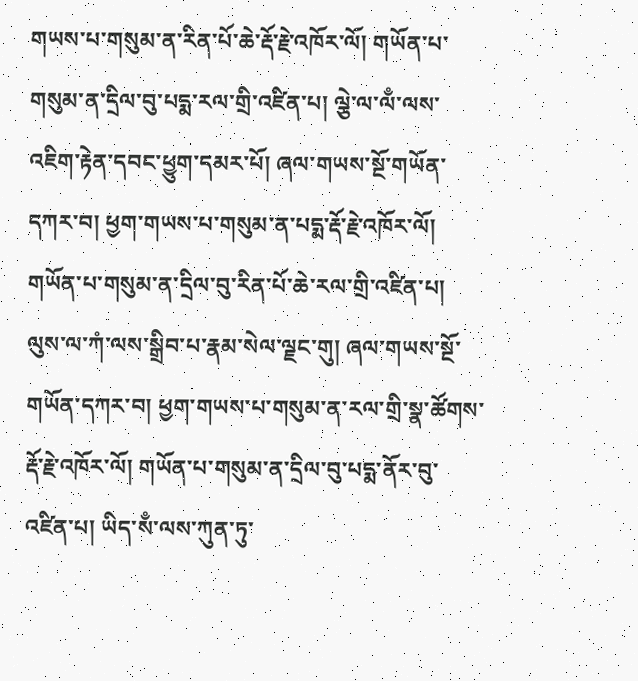གཡས་པ་གསུམ་ན་རིན་པོ་ཆེ་རྡོ་རྗེ་འཁོར་ལོ། གཡོན་པ་གསུམ་ན་དྲིལ་བུ་པདྨ་རལ་གྲི་འཛིན་པ། ལྕེ་ལ་ལྃ་ལས་འཇིག་རྟེན་དབང་ཕྱུག་དམར་པོ། ཞལ་གཡས་སྔོ་གཡོན་དཀར་བ། ཕྱག་གཡས་པ་གསུམ་ན་པདྨ་རྡོ་རྗེ་འཁོར་ལོ། གཡོན་པ་གསུམ་ན་དྲིལ་བུ་རིན་པོ་ཆེ་རལ་གྲི་འཛིན་པ། ལུས་ལ་ཀཾ་ལས་སྒྲིབ་པ་རྣམ་སེལ་ལྗང་གུ། ཞལ་གཡས་སྔོ་གཡོན་དཀར་བ། ཕྱག་གཡས་པ་གསུམ་ན་རལ་གྲི་སྣ་ཚོགས་རྡོ་རྗེ་འཁོར་ལོ། གཡོན་པ་གསུམ་ན་དྲིལ་བུ་པདྨ་ནོར་བུ་འཛིན་པ། ཡིད་སྃ་ལས་ཀུན་ཏུ་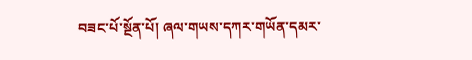བཟང་པོ་སྔོན་པོ། ཞལ་གཡས་དཀར་གཡོན་དམར་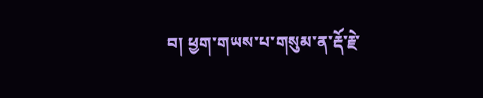བ། ཕྱག་གཡས་པ་གསུམ་ན་རྡོ་རྗེ་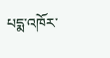པདྨ་འཁོར་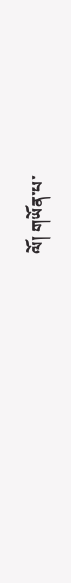ལོ། གཡོན་པ་